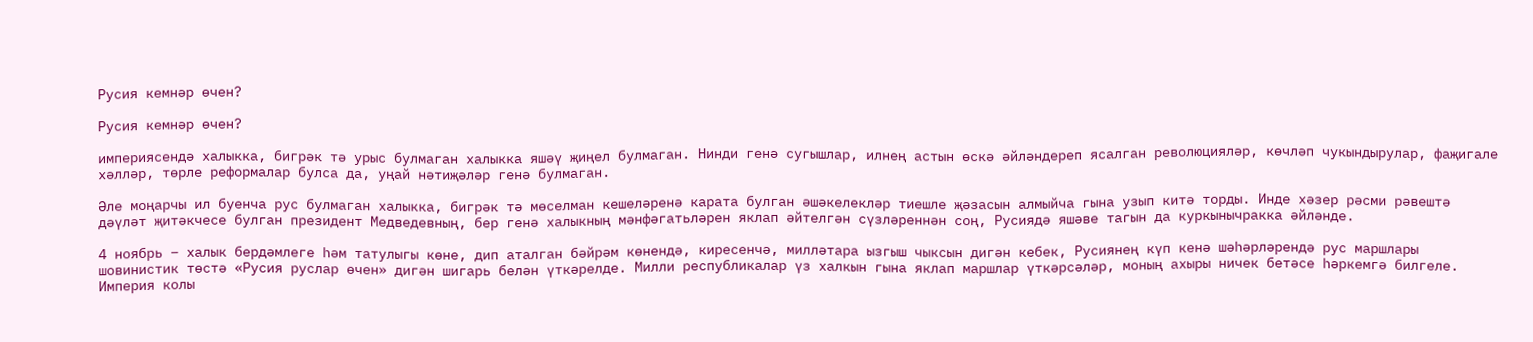Русия кемнәр өчен?

Русия кемнәр өчен?

империясендә халыкка, бигрәк тә урыс булмаган халыкка яшәү җиңел булмаган. Нинди генә сугышлар, илнең астын өскә әйләндереп ясалган революцияләр, көчләп чукындырулар, фаҗигале хәлләр, төрле реформалар булса да, уңай нәтиҗәләр генә булмаган.

Әле моңарчы ил буенча рус булмаган халыкка, бигрәк тә мөселман кешеләренә карата булган әшәкелекләр тиешле җәзасын алмыйча гына узып китә торды. Инде хәзер рәсми рәвештә дәүләт җитәкчесе булган президент Медведевның, бер генә халыкның мәнфәгатьләрен яклап әйтелгән сүзләреннән соң, Русиядә яшәве тагын да куркынычракка әйләнде.

4 ноябрь – халык бердәмлеге һәм татулыгы көне, дип аталган бәйрәм көнендә, киресенчә, милләтара ызгыш чыксын дигән кебек, Русиянең күп кенә шәһәрләрендә рус маршлары шовинистик төстә «Русия руслар өчен» дигән шигарь белән үткәрелде. Милли республикалар үз халкын гына яклап маршлар үткәрсәләр, моның ахыры ничек бетәсе һәркемгә билгеле. Империя колы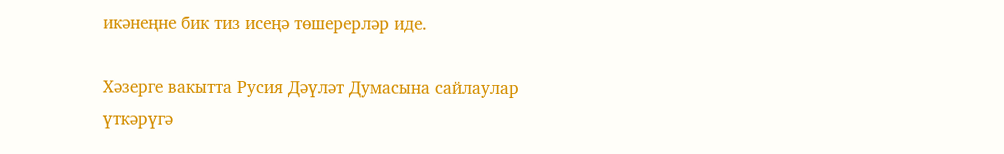икәнеңне бик тиз исеңә төшерерләр иде.

Хәзерге вакытта Русия Дәүләт Думасына сайлаулар үткәрүгә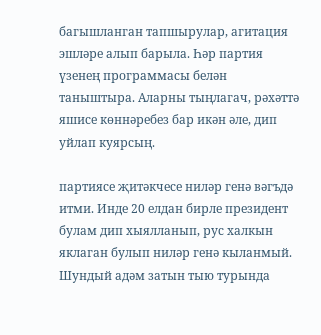багышланган тапшырулар, агитация эшләре алып барыла. Һәр партия үзенең программасы белән таныштыра. Аларны тыңлагач, рәхәттә яшисе көннәребез бар икән әле, дип уйлап куярсың.

партиясе җитәкчесе ниләр генә вәгъдә итми. Инде 20 елдан бирле президент булам дип хыялланып, рус халкын яклаган булып ниләр генә кыланмый. Шундый адәм затын тыю турында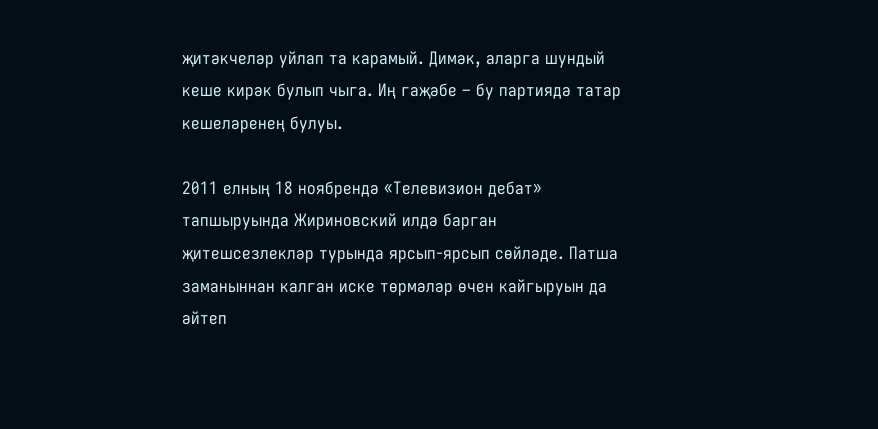җитәкчеләр уйлап та карамый. Димәк, аларга шундый кеше кирәк булып чыга. Иң гаҗәбе – бу партиядә татар кешеләренең булуы.

2011 елның 18 ноябрендә «Телевизион дебат» тапшыруында Жириновский илдә барган җитешсезлекләр турында ярсып-ярсып сөйләде. Патша заманыннан калган иске төрмәләр өчен кайгыруын да әйтеп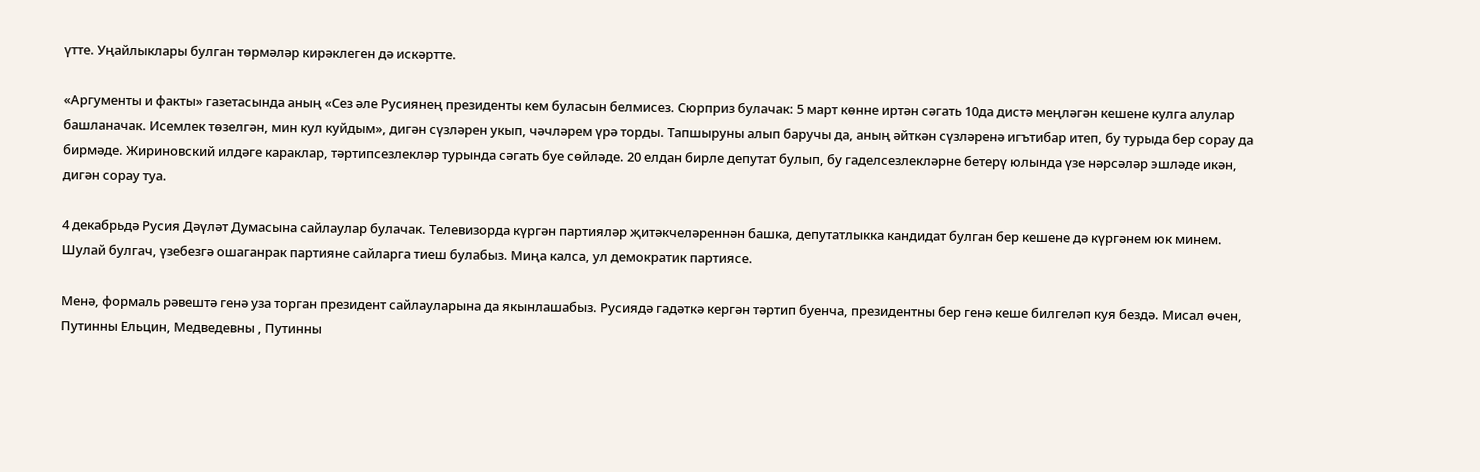үтте. Уңайлыклары булган төрмәләр кирәклеген дә искәртте.

«Аргументы и факты» газетасында аның «Сез әле Русиянең президенты кем буласын белмисез. Сюрприз булачак: 5 март көнне иртән сәгать 10да дистә меңләгән кешене кулга алулар башланачак. Исемлек төзелгән, мин кул куйдым», дигән сүзләрен укып, чәчләрем үрә торды. Тапшыруны алып баручы да, аның әйткән сүзләренә игътибар итеп, бу турыда бер сорау да бирмәде. Жириновский илдәге караклар, тәртипсезлекләр турында сәгать буе сөйләде. 20 елдан бирле депутат булып, бу гаделсезлекләрне бетерү юлында үзе нәрсәләр эшләде икән, дигән сорау туа.

4 декабрьдә Русия Дәүләт Думасына сайлаулар булачак. Телевизорда күргән партияләр җитәкчеләреннән башка, депутатлыкка кандидат булган бер кешене дә күргәнем юк минем. Шулай булгач, үзебезгә ошаганрак партияне сайларга тиеш булабыз. Миңа калса, ул демократик партиясе.

Менә, формаль рәвештә генә уза торган президент сайлауларына да якынлашабыз. Русиядә гадәткә кергән тәртип буенча, президентны бер генә кеше билгеләп куя бездә. Мисал өчен, Путинны Ельцин, Медведевны , Путинны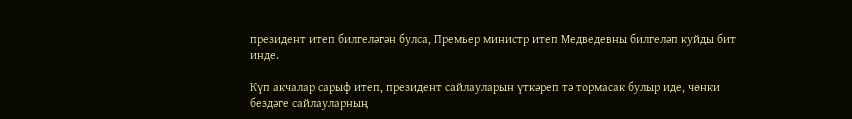президент итеп билгеләгән булса, Премьер министр итеп Медведевны билгеләп куйды бит инде.

Күп акчалар сарыф итеп, президент сайлауларын үткәреп тә тормасак булыр иде, чөнки бездәге сайлауларның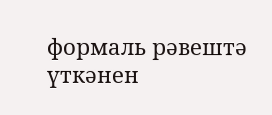формаль рәвештә үткәнен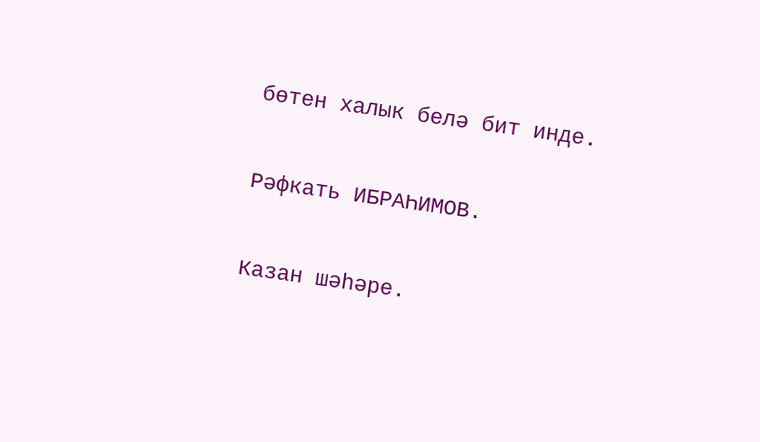бөтен халык белә бит инде.

Рәфкать ИБРАҺИМОВ.

Казан шәһәре.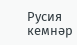Русия кемнәр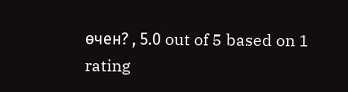өчен? , 5.0 out of 5 based on 1 rating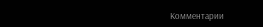Комментарии